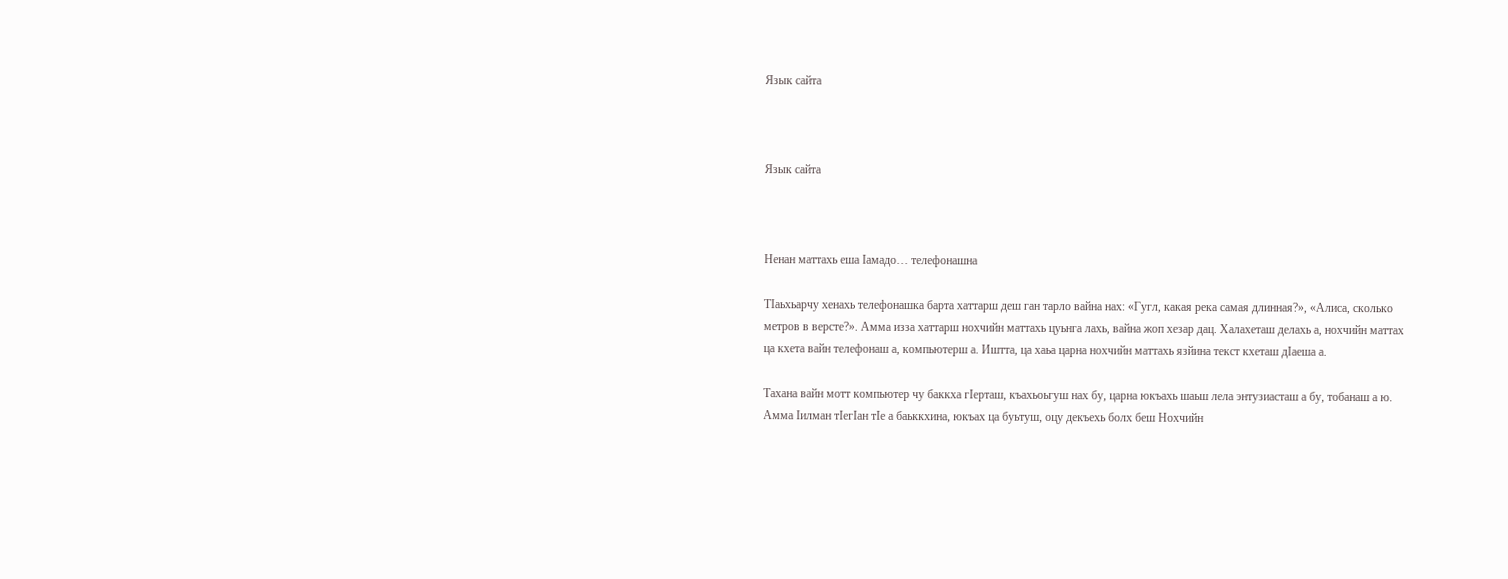Язык сайта



Язык сайта



Ненан маттахь еша Ӏамадо… телефонашна

ТІаьхьарчу хенахь телефонашка барта хаттарш деш ган тарло вайна нах: «Гугл, какая река самая длинная?», «Алиса, сколько метров в версте?». Амма изза хаттарш нохчийн маттахь цуьнга лахь, вайна жоп хезар дац. Халахеташ делахь а, нохчийн маттах ца кхета вайн телефонаш а, компьютерш а. Иштта, ца хаьа царна нохчийн маттахь язйина текст кхеташ дІаеша а.

Тахана вайн мотт компьютер чу баккха гІерташ, къахьоьгуш нах бу, царна юкъахь шаьш лела энтузиасташ а бу, тобанаш а ю. Амма Іилман тІегІан тІе а баьккхина, юкъах ца буьтуш, оцу декъехь болх беш Нохчийн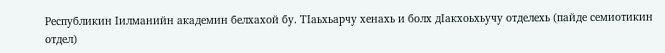Республикин Іилманийн академин белхахой бу. ТІаьхьарчу хенахь и болх дІакхоьхьучу отделехь (пайде семиотикин отдел)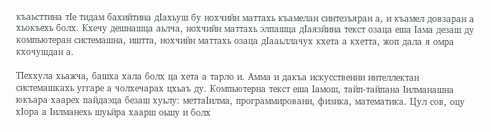къаьсттина тІе тидам бахийтина дІахьуш бу нохчийн маттахь къамелан синтезъяран а, и къамел довзаран а хьокъехь болх. Кхечу дешнашца аьлча, нохчийн маттахь элпашца дІаязйина текст озаца еша Іама дезаш ду компьютеран системашна, иштта, нохчийн маттахь озаца дӀааьллачух кхета а кхетта, жоп дала я омра кхочушдан а.

ТІеххула хьажча, башха хала болх ца хета а тарло и. Амма и дакъа искусственни интеллектан системашкахь уггаре а чолхечарах цхьаъ ду. Компьютерна текст еша Іамош, тайп-тайпана Іилманашна юкъара хаарех пайдаэца безаш хуьлу: меттаІилма, программировани, физика, математика. Цул сов, оцу хІора а Іилманехь шуьйра хаарш оьшу и болх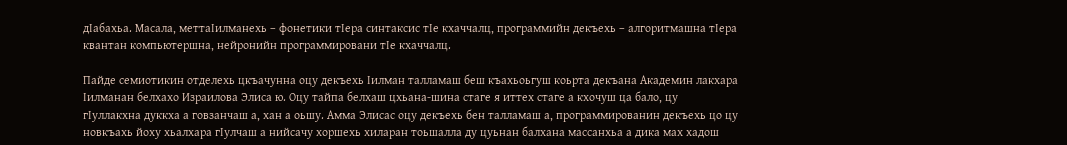дІабахьа. Масала, меттаІилманехь – фонетики тІера синтаксис тІе кхаччалц, программийн декъехь – алгоритмашна тІера квантан компьютершна, нейронийн программировани тІе кхаччалц.

Пайде семиотикин отделехь цкъачунна оцу декъехь Іилман талламаш беш къахьоьгуш коьрта декъана Академин лакхара Іилманан белхахо Израилова Элиса ю. Оцу тайпа белхаш цхьана-шина стаге я иттех стаге а кхочуш ца бало, цу гІуллакхна дуккха а говзанчаш а, хан а оьшу. Амма Элисас оцу декъехь бен талламаш а, программированин декъехь цо цу новкъахь йоху хьалхара гІулчаш а нийсачу хоршехь хиларан тоьшалла ду цуьнан балхана массанхьа а дика мах хадош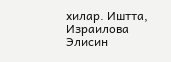хилар. Иштта, Израилова Элисин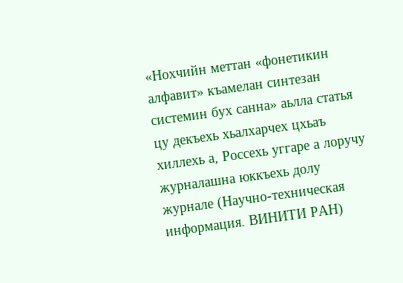«Нохчийн меттан «фонетикин алфавит» къамелан синтезан системин бух санна» аьлла статья цу декъехь хьалхарчех цхьаъ хиллехь а, Россехь уггаре а лоручу журналашна юккъехь долу журнале (Научно-техническая информация. ВИНИТИ РАН)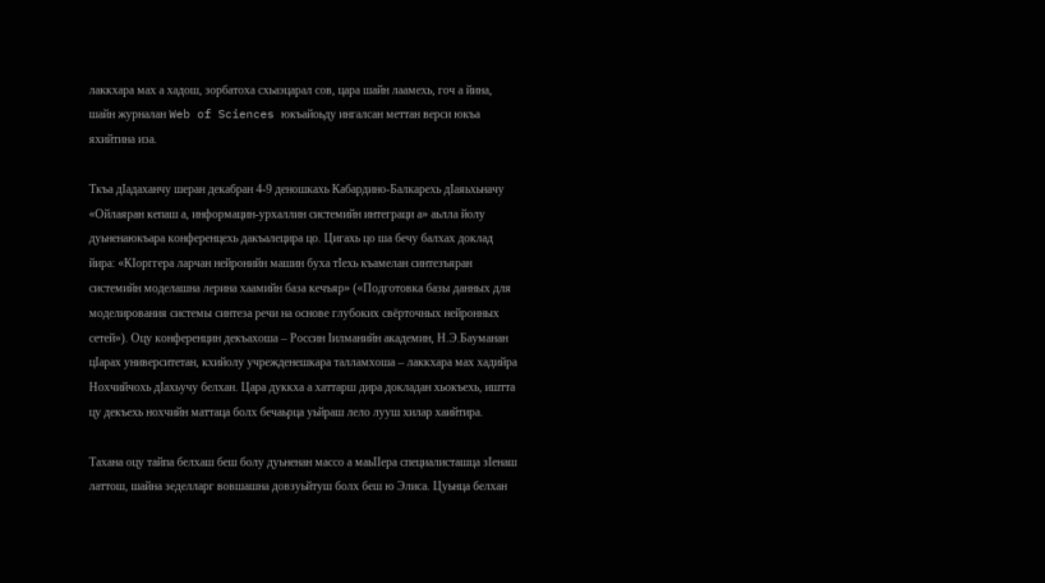лаккхара мах а хадош, зорбатоха схьаэцарал сов, цара шайн лаамехь, гоч а йина, шайн журналан Web of Sciences юкъайоьду ингалсан меттан верси юкъа яхийтина иза.

Ткъа дӀадаханчу шеран декабран 4-9 деношкахь Кабардино-Балкарехь дӀаяьхьначу «Ойлаяран кепаш а, информацин-урхаллин системийн интеграци а» аьлла йолу дуьненаюкъара конференцехь дакъалецира цо. Цигахь цо ша бечу балхах доклад йира: «КӀорггера ларчан нейронийн машин буха тӀехь къамелан синтезъяран системийн моделашна лерина хаамийн база кечъяр» («Подготовка базы данных для моделирования системы синтеза речи на основе глубоких свёрточных нейронных сетей»). Оцу конференцин декъахоша – Россин Ӏилманийн академин, Н.Э.Бауманан цӀарах университетан, кхийолу учрежденешкара талламхоша – лаккхара мах хадийра Нохчийчохь дӀахьучу белхан. Цара дуккха а хаттарш дира докладан хьокъехь, иштта цу декъехь нохчийн маттаца болх бечаьрца уьйраш лело лууш хилар хаийтира.

Тахана оцу тайпа белхаш беш болу дуьненан массо а маьӀӀера специалисташца зӀенаш латтош, шайна зеделларг вовшашна довзуьйтуш болх беш ю Элиса. Цуьнца белхан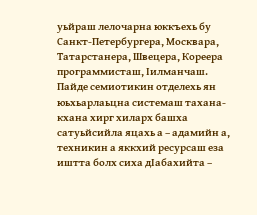уьйраш лелочарна юккъехь бу Санкт-Петербургера, Москвара, Татарстанера, Швецера, Кореера программисташ, Ӏилманчаш.
Пайде семиотикин отделехь ян юьхьарлаьцна системаш тахана-кхана хирг хиларх башха сатуьйсийла яцахь а – адамийн а, техникин а яккхий ресурсаш еза иштта болх сиха дӀабахийта –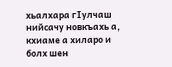хьалхара гӀулчаш нийсачу новкъахь а, кхиаме а хиларо и болх шен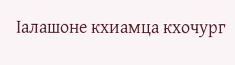Ӏалашоне кхиамца кхочург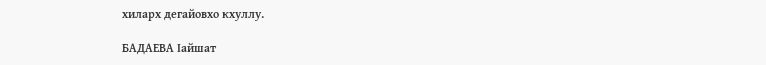хиларх дегайовхо кхуллу.

БАДАЕВА Ӏайшат